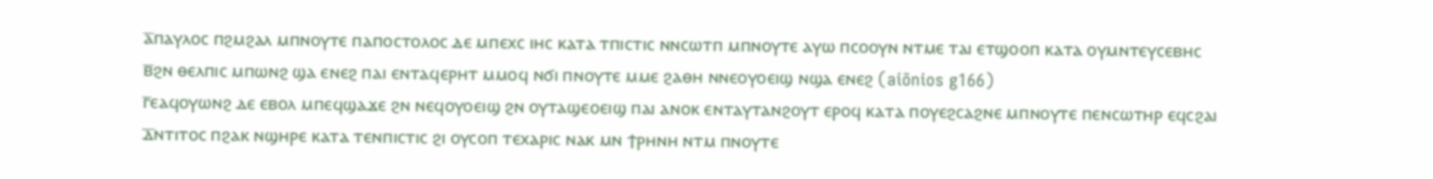ⲁ̅ⲡⲁⲩⲗⲟⲥ ⲡϩⲙϩⲁⲗ ⲙⲡⲛⲟⲩⲧⲉ ⲡⲁⲡⲟⲥⲧⲟⲗⲟⲥ ⲇⲉ ⲙⲡⲉⲭⲥ ⲓⲏⲥ ⲕⲁⲧⲁ ⲧⲡⲓⲥⲧⲓⲥ ⲛⲛⲥⲱⲧⲡ ⲙⲡⲛⲟⲩⲧⲉ ⲁⲩⲱ ⲡⲥⲟⲟⲩⲛ ⲛⲧⲙⲉ ⲧⲁⲓ ⲉⲧϣⲟⲟⲡ ⲕⲁⲧⲁ ⲟⲩⲙⲛⲧⲉⲩⲥⲉⲃⲏⲥ
ⲃ̅ϩⲛ ⲑⲉⲗⲡⲓⲥ ⲙⲡⲱⲛϩ ϣⲁ ⲉⲛⲉϩ ⲡⲁⲓ ⲉⲛⲧⲁϥⲉⲣⲏⲧ ⲙⲙⲟϥ ⲛϭⲓ ⲡⲛⲟⲩⲧⲉ ⲙⲙⲉ ϩⲁⲑⲏ ⲛⲛⲉⲟⲩⲟⲉⲓϣ ⲛϣⲁ ⲉⲛⲉϩ (aiōnios g166)
ⲅ̅ⲉⲁϥⲟⲩⲱⲛϩ ⲇⲉ ⲉⲃⲟⲗ ⲙⲡⲉϥϣⲁϫⲉ ϩⲛ ⲛⲉϥⲟⲩⲟⲉⲓϣ ϩⲛ ⲟⲩⲧⲁϣⲉⲟⲉⲓϣ ⲡⲁⲓ ⲁⲛⲟⲕ ⲉⲛⲧⲁⲩⲧⲁⲛϩⲟⲩⲧ ⲉⲣⲟϥ ⲕⲁⲧⲁ ⲡⲟⲩⲉϩⲥⲁϩⲛⲉ ⲙⲡⲛⲟⲩⲧⲉ ⲡⲉⲛⲥⲱⲧⲏⲣ ⲉϥⲥϩⲁⲓ
ⲇ̅ⲛⲧⲓⲧⲟⲥ ⲡϩⲁⲕ ⲛϣⲏⲣⲉ ⲕⲁⲧⲁ ⲧⲉⲛⲡⲓⲥⲧⲓⲥ ϩⲓ ⲟⲩⲥⲟⲡ ⲧⲉⲭⲁⲣⲓⲥ ⲛⲁⲕ ⲙⲛ ϯⲣⲏⲛⲏ ⲛⲧⲙ ⲡⲛⲟⲩⲧⲉ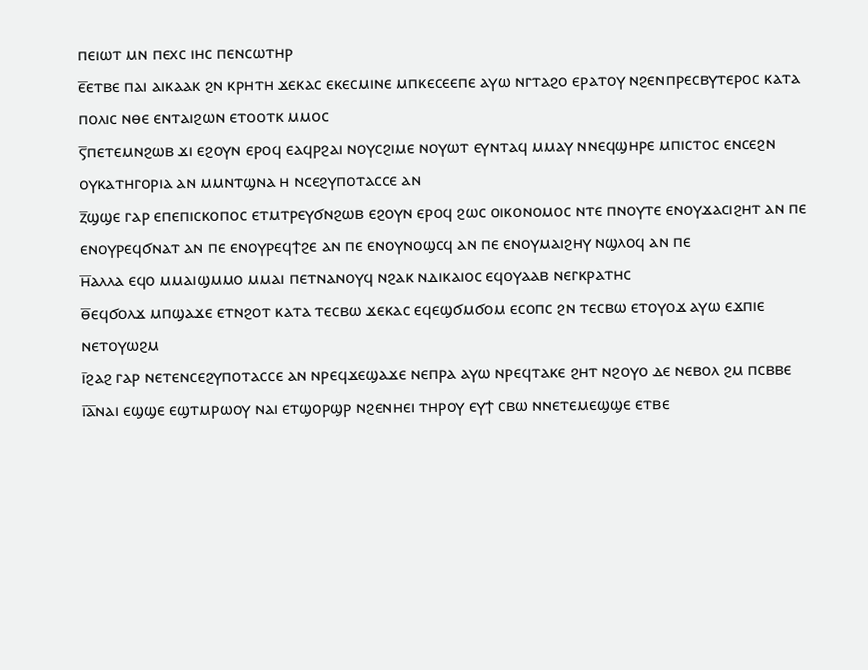ⲡⲉⲓⲱⲧ ⲙⲛ ⲡⲉⲭⲥ ⲓⲏⲥ ⲡⲉⲛⲥⲱⲧⲏⲣ
ⲉ̅ⲉⲧⲃⲉ ⲡⲁⲓ ⲁⲓⲕⲁⲁⲕ ϩⲛ ⲕⲣⲏⲧⲏ ϫⲉⲕⲁⲥ ⲉⲕⲉⲥⲙⲓⲛⲉ ⲙⲡⲕⲉⲥⲉⲉⲡⲉ ⲁⲩⲱ ⲛⲅⲧⲁϩⲟ ⲉⲣⲁⲧⲟⲩ ⲛϩⲉⲛⲡⲣⲉⲥⲃⲩⲧⲉⲣⲟⲥ ⲕⲁⲧⲁ ⲡⲟⲗⲓⲥ ⲛⲑⲉ ⲉⲛⲧⲁⲓϩⲱⲛ ⲉⲧⲟⲟⲧⲕ ⲙⲙⲟⲥ
ⲋ̅ⲡⲉⲧⲉⲙⲛϩⲱⲃ ϫⲓ ⲉϩⲟⲩⲛ ⲉⲣⲟϥ ⲉⲁϥⲣϩⲁⲓ ⲛⲟⲩⲥϩⲓⲙⲉ ⲛⲟⲩⲱⲧ ⲉⲩⲛⲧⲁϥ ⲙⲙⲁⲩ ⲛⲛⲉϥϣⲏⲣⲉ ⲙⲡⲓⲥⲧⲟⲥ ⲉⲛⲥⲉϩⲛ ⲟⲩⲕⲁⲧⲏⲅⲟⲣⲓⲁ ⲁⲛ ⲙⲙⲛⲧϣⲛⲁ ⲏ ⲛⲥⲉϩⲩⲡⲟⲧⲁⲥⲥⲉ ⲁⲛ
ⲍ̅ϣϣⲉ ⲅⲁⲣ ⲉⲡⲉⲡⲓⲥⲕⲟⲡⲟⲥ ⲉⲧⲙⲧⲣⲉⲩϭⲛϩⲱⲃ ⲉϩⲟⲩⲛ ⲉⲣⲟϥ ϩⲱⲥ ⲟⲓⲕⲟⲛⲟⲙⲟⲥ ⲛⲧⲉ ⲡⲛⲟⲩⲧⲉ ⲉⲛⲟⲩϫⲁⲥⲓϩⲏⲧ ⲁⲛ ⲡⲉ ⲉⲛⲟⲩⲣⲉϥϭⲛⲁⲧ ⲁⲛ ⲡⲉ ⲉⲛⲟⲩⲣⲉϥϯϩⲉ ⲁⲛ ⲡⲉ ⲉⲛⲟⲩⲛⲟϣⲥϥ ⲁⲛ ⲡⲉ ⲉⲛⲟⲩⲙⲁⲓϩⲏⲩ ⲛϣⲗⲟϥ ⲁⲛ ⲡⲉ
ⲏ̅ⲁⲗⲗⲁ ⲉϥⲟ ⲙⲙⲁⲓϣⲙⲙⲟ ⲙⲙⲁⲓ ⲡⲉⲧⲛⲁⲛⲟⲩϥ ⲛϩⲁⲕ ⲛⲇⲓⲕⲁⲓⲟⲥ ⲉϥⲟⲩⲁⲁⲃ ⲛⲉⲅⲕⲣⲁⲧⲏⲥ
ⲑ̅ⲉϥϭⲟⲗϫ ⲙⲡϣⲁϫⲉ ⲉⲧⲛϩⲟⲧ ⲕⲁⲧⲁ ⲧⲉⲥⲃⲱ ϫⲉⲕⲁⲥ ⲉϥⲉϣϭⲙϭⲟⲙ ⲉⲥⲟⲡⲥ ϩⲛ ⲧⲉⲥⲃⲱ ⲉⲧⲟⲩⲟϫ ⲁⲩⲱ ⲉϫⲡⲓⲉ ⲛⲉⲧⲟⲩⲱϩⲙ
ⲓ̅ϩⲁϩ ⲅⲁⲣ ⲛⲉⲧⲉⲛⲥⲉϩⲩⲡⲟⲧⲁⲥⲥⲉ ⲁⲛ ⲛⲣⲉϥϫⲉϣⲁϫⲉ ⲛⲉⲡⲣⲁ ⲁⲩⲱ ⲛⲣⲉϥⲧⲁⲕⲉ ϩⲏⲧ ⲛϩⲟⲩⲟ ⲇⲉ ⲛⲉⲃⲟⲗ ϩⲙ ⲡⲥⲃⲃⲉ
ⲓ̅ⲁ̅ⲛⲁⲓ ⲉϣϣⲉ ⲉϣⲧⲙⲣⲱⲟⲩ ⲛⲁⲓ ⲉⲧϣⲟⲣϣⲣ ⲛϩⲉⲛⲏⲉⲓ ⲧⲏⲣⲟⲩ ⲉⲩϯ ⲥⲃⲱ ⲛⲛⲉⲧⲉⲙⲉϣϣⲉ ⲉⲧⲃⲉ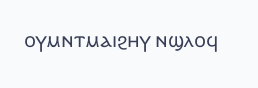ⲟⲩⲙⲛⲧⲙⲁⲓϩⲏⲩ ⲛϣⲗⲟϥ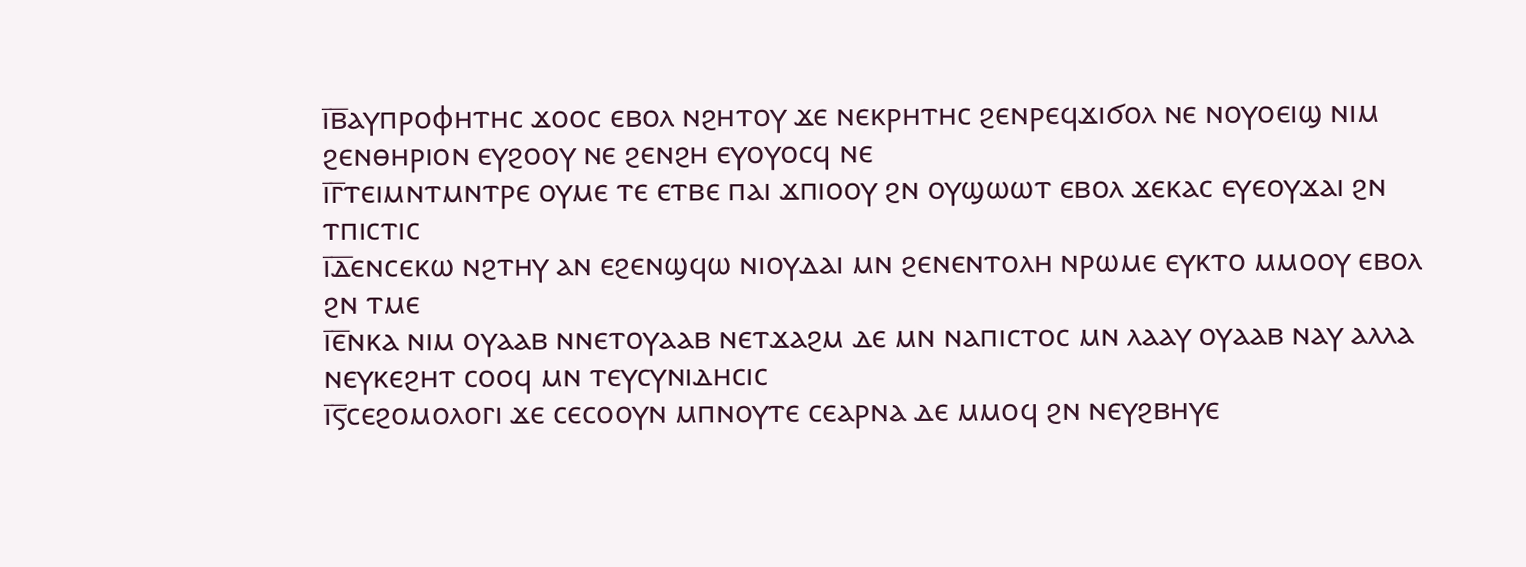ⲓ̅ⲃ̅ⲁⲩⲡⲣⲟⲫⲏⲧⲏⲥ ϫⲟⲟⲥ ⲉⲃⲟⲗ ⲛϩⲏⲧⲟⲩ ϫⲉ ⲛⲉⲕⲣⲏⲧⲏⲥ ϩⲉⲛⲣⲉϥϫⲓϭⲟⲗ ⲛⲉ ⲛⲟⲩⲟⲉⲓϣ ⲛⲓⲙ ϩⲉⲛⲑⲏⲣⲓⲟⲛ ⲉⲩϩⲟⲟⲩ ⲛⲉ ϩⲉⲛϩⲏ ⲉⲩⲟⲩⲟⲥϥ ⲛⲉ
ⲓ̅ⲅ̅ⲧⲉⲓⲙⲛⲧⲙⲛⲧⲣⲉ ⲟⲩⲙⲉ ⲧⲉ ⲉⲧⲃⲉ ⲡⲁⲓ ϫⲡⲓⲟⲟⲩ ϩⲛ ⲟⲩϣⲱⲱⲧ ⲉⲃⲟⲗ ϫⲉⲕⲁⲥ ⲉⲩⲉⲟⲩϫⲁⲓ ϩⲛ ⲧⲡⲓⲥⲧⲓⲥ
ⲓ̅ⲇ̅ⲉⲛⲥⲉⲕⲱ ⲛϩⲧⲏⲩ ⲁⲛ ⲉϩⲉⲛϣϥⲱ ⲛⲓⲟⲩⲇⲁⲓ ⲙⲛ ϩⲉⲛⲉⲛⲧⲟⲗⲏ ⲛⲣⲱⲙⲉ ⲉⲩⲕⲧⲟ ⲙⲙⲟⲟⲩ ⲉⲃⲟⲗ ϩⲛ ⲧⲙⲉ
ⲓ̅ⲉ̅ⲛⲕⲁ ⲛⲓⲙ ⲟⲩⲁⲁⲃ ⲛⲛⲉⲧⲟⲩⲁⲁⲃ ⲛⲉⲧϫⲁϩⲙ ⲇⲉ ⲙⲛ ⲛⲁⲡⲓⲥⲧⲟⲥ ⲙⲛ ⲗⲁⲁⲩ ⲟⲩⲁⲁⲃ ⲛⲁⲩ ⲁⲗⲗⲁ ⲛⲉⲩⲕⲉϩⲏⲧ ⲥⲟⲟϥ ⲙⲛ ⲧⲉⲩⲥⲩⲛⲓⲇⲏⲥⲓⲥ
ⲓ̅ⲋ̅ⲥⲉϩⲟⲙⲟⲗⲟⲅⲓ ϫⲉ ⲥⲉⲥⲟⲟⲩⲛ ⲙⲡⲛⲟⲩⲧⲉ ⲥⲉⲁⲣⲛⲁ ⲇⲉ ⲙⲙⲟϥ ϩⲛ ⲛⲉⲩϩⲃⲏⲩⲉ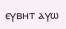ⲉⲩⲃⲏⲧ ⲁⲩⲱ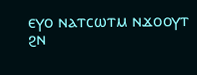ⲉⲩⲟ ⲛⲁⲧⲥⲱⲧⲙ ⲛϫⲟⲟⲩⲧ ϩⲛ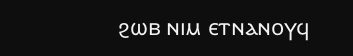ϩⲱⲃ ⲛⲓⲙ ⲉⲧⲛⲁⲛⲟⲩϥ